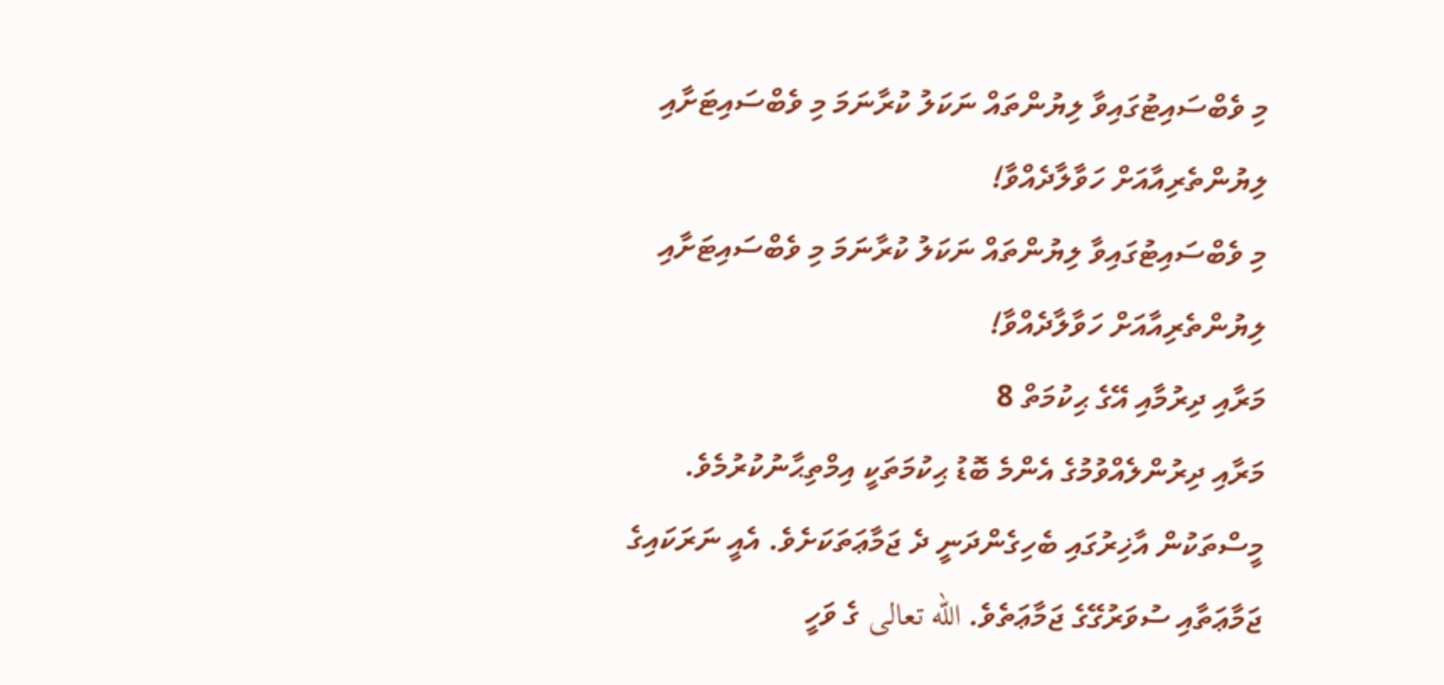މި ވެބްސައިޓުގައިވާ ލިޔުންތައް ނަކަލު ކުރާނަމަ މި ވެބްސައިޓަށާއި ލިޔުންތެރިއާއަށް ހަވާލާދެއްވާ!
މި ވެބްސައިޓުގައިވާ ލިޔުންތައް ނަކަލު ކުރާނަމަ މި ވެބްސައިޓަށާއި ލިޔުންތެރިއާއަށް ހަވާލާދެއްވާ!
މަރާއި ދިރުމާއި އޭގެ ޙިކުމަތް 8
މަރާއި ދިރުންލެއްވުމުގެ އެންމެ ބޮޑު ޙިކުމަތަކީ އިމްތިޙާނުކުރުމެވެ.
މީސްތަކުން އާޚިރުގައި ބެހިގެންދަނީ ދެ ޖަމާޢަތަކަށެވެ. އެއީ ނަރަކައިގެ ޖަމާޢަތާއި ސުވަރުގޭގެ ޖަމާޢަތެވެ. الله تعالى ގެ ވަހީ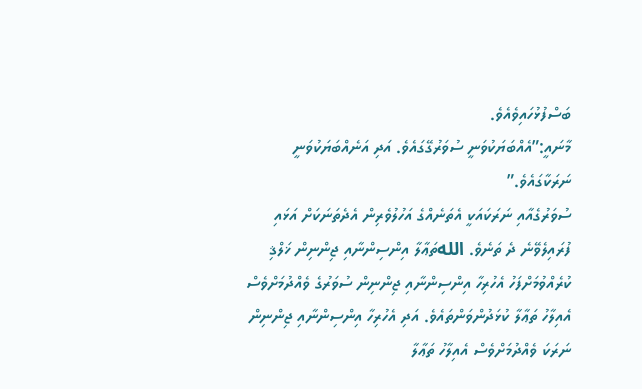ބަސްފުޅުހައިވެއެވެ.
މާނައީ:”އެއްބަޔަކުވަނީ ސުވަރުގޭގައެވެ. އަދި އަނެއްބަޔަކުވަނީ ނަރަކާގައެވެ.”
ސުވަރުގެއާއި ނަރަކައަކީ އެތަނެއްގެ އަހުލުވެރިން އެދެތަނަކަށް އަޅައި ފުރައިލެވޭނެ ދެ ތަނެވެ. اللهތަޢާލާ އިންސިންނާއި ޖިންނިން ޚަލްޤި ކުރެއްވުމަށްފަހު އެހުރިހާ އިންސިންނާއި ޖިންނިން ސުވަރުގެ ވެއްދުމަށްވެސް އެއިލާހު ތަޢާލާ ކުޅަދުންވަންތައެވެ. އަދި އެހުރިހާ އިންސިންނާއި ޖިންނިން ނަރަކަ ވެއްދުމަށްވެސް އެއިލާހު ތަޢާލާ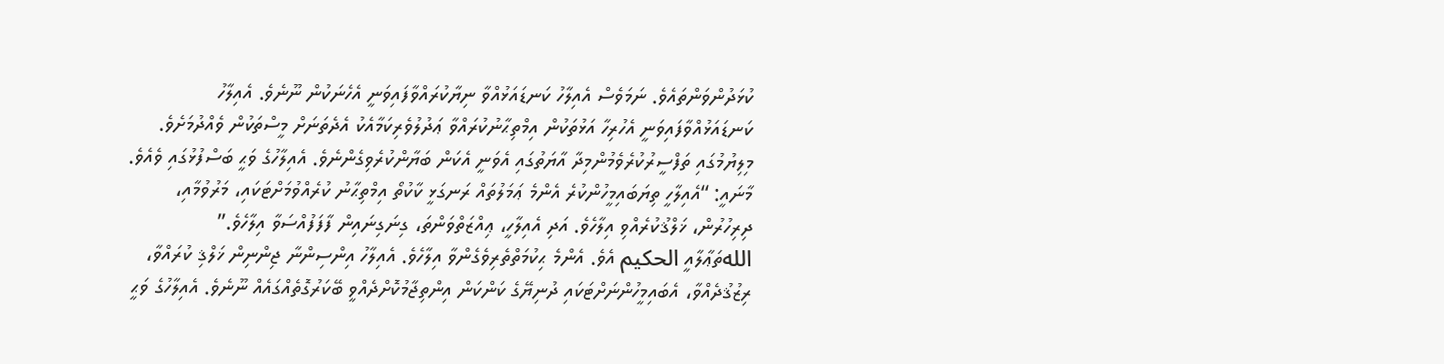ކުޅަދުންވަންތައެވެ. ނަމަވެސް އެއިލާހު ކަނޑައަޅުއްވާ ނިޔާކުރައްވާފައިވަނީ އެހެނަކުން ނޫނެވެ. އެއިލާހު ކަނޑައަޅުއްވާފައިވަނީ އެހުރިހާ އަޅުތަކުން އިމްތިޙާނުކުރައްވާ ޢަދުލުވެރިކަމާއެކު އެދެތަނަށް މީސްތަކުން ވެއްދުމަށެވެ. މިލިޔުމުގައި ތަފްސީރުކުރެވެމުންމިދާ އާޔަތުގައި އެވަނީ އެކަން ބަޔާންކުރެވިގެންނެވެ. އެއިލާހުގެ ވަޙީ ބަސްފުޅުގައި ވެއެވެ.
މާނައީ: “އެއިލާހީ ތިޔަބައިމީހުންކުރެ އެންމެ ޢަމަލުތައް ރަނގަޅީ ކާކުތޯ އިމްތިޙާނު ކުރެއްވުމަށްޓަކައި، މަރުވުމާއި، ދިރިހުރުން، ޚަލްޤުކުރެއްވި އިލާހެވެ. އަދި އެއިލާހީ، ޢިއްޒަތްވަންތަ، ގިނަގިނައިން ފާފަފުއްސަވާ އިލާހެވެ.”
اللهތަޢާލާއީ الحكيم އެވެ. އެންމެ ޙިކުމަތްތެރިވެގެންވާ އިލާހެވެ. އެއިލާހު އިންސިންނާ ޖިންނިން ޚަލްޤި ކުރައްވާ، ރިޒުޤުދެއްވާ، އެބައިމީހުންނަށްޓަކައި ދުނިޔޭގެ ކަންކަން އިންތިޖާމުކޮށްދެއްވީ ބޭކަރުގޮތެއްގައެއް ނޫނެވެ. އެއިލާހުގެ ވަޙީ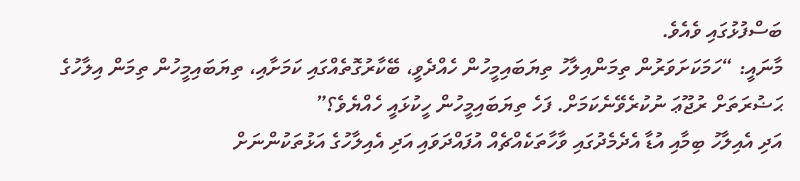ބަސްފުޅުގައި ވެއެވެ.
މާނައީ: “ހަމަކަށަވަރުން ތިމަންއިލާހު ތިޔަބައިމީހުން ހެއްދެވީ، ބޭކާރުގޮތެއްގައި ކަމަށާއި، ތިޔަބައިމީހުން ތިމަން އިލާހުގެ ޙަޟުރަތަށް ރުޖޫޢަ ނުކުރެވޭނެކަމަށް. ފަހެ ތިޔަބައިމީހުން ހީކުޅައީ ހެއްޔެވެ؟”
އަދި އެއިލާހު ބިމާއި އުޑާ އެދެމެދުގައި ވާހާތަކެއްޗެއް އުފައްދަވައި އަދި އެއިލާހުގެ އަޅުތަކުންނަށް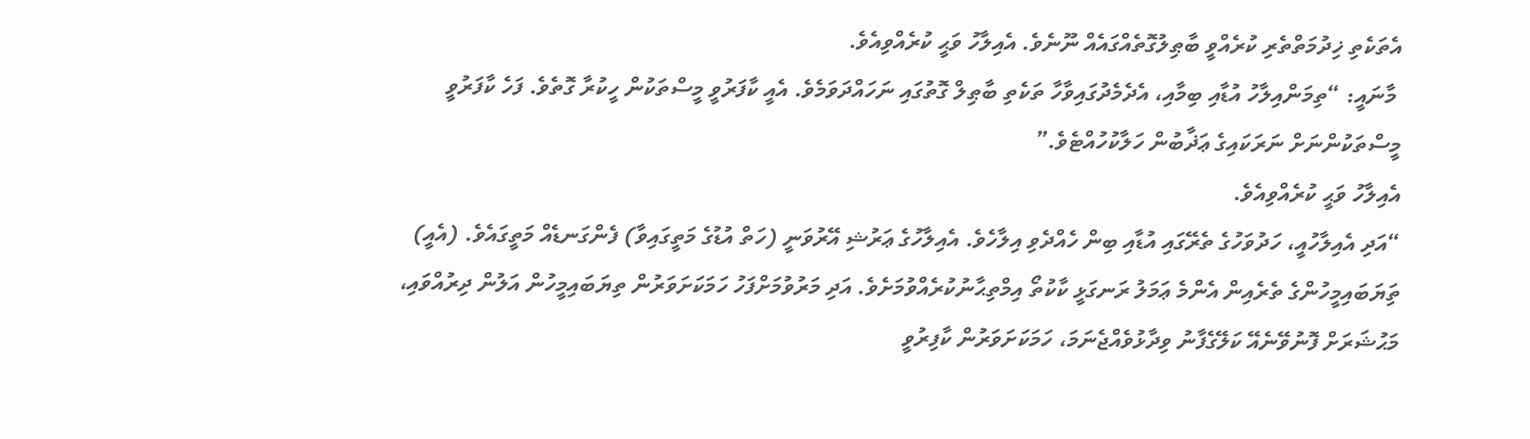އެތަކެތި ޚިދުމަތްތެރި ކުރެއްވީ ބާޠިލުގޮތެއްގައެއް ނޫނެވެ. އެއިލާހު ވަޙީ ކުރެއްވިއެވެ.
 މާނައީ: “ތިމަންއިލާހު އުޑާއި ބިމާއި، އެދެމެދުގައިވާހާ ތަކެތި ބާޠިލް ގޮތުގައި ނަހައްދަވަމެވެ. އެއީ ކާފަރުވީ މީސްތަކުން ހީކުރާ ގޮތެވެ. ފަހެ ކާފަރުވީ މީސްތަކުންނަށް ނަރަކައިގެ ޢަޛާބުން ހަލާކުހުއްޓެވެ.”
އެއިލާހު ވަޙީ ކުރެއްވިއެވެ.
“އަދި އެއިލާހުއީ، ހަދުވަހުގެ ތެރޭގައި އުޑާއި ބިން ހެއްދެވި އިލާހެވެ. އެއިލާހުގެ ޢަރުޝި އޭރުވަނީ (ހަތް އުޑުގެ މަތީގައިވާ) ފެންގަނޑެއް މަތީގައެވެ. (އެއީ) ތިަޔަބައިމީހުންގެ ތެރެއިން އެންމެ ޢަމަލު ރަނގަޅީ ކާކުތޯ އިމްތިޙާނުކުރެއްވުމަށެވެ. އަދި މަރުވުމަށްފަހު ހަމަކަށަވަރުން ތިޔަބައިމީހުން އަލުން ދިރުއްވައި، މަޙުޝަރަށް ފޮނުވޭނެއޭ ކަލޭގެފާނު ވިދާޅުވެއްޖެނަމަ، ހަމަކަށަވަރުން ކާފިރުވީ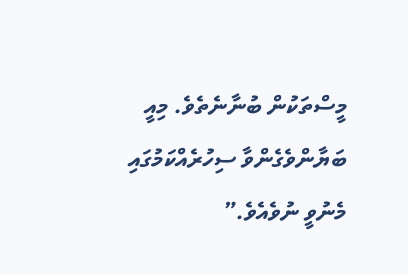މީސްތަކުން ބުނާނެތެވެ. މިއީ ބަޔާންވެގެންވާ ސިހުރެއްކަމުގައި މެނުވީ ނުވެއެވެ.”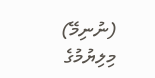(ނުނިމޭ)
މިލިޔުމުގެ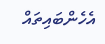އެހެންބައިތައް